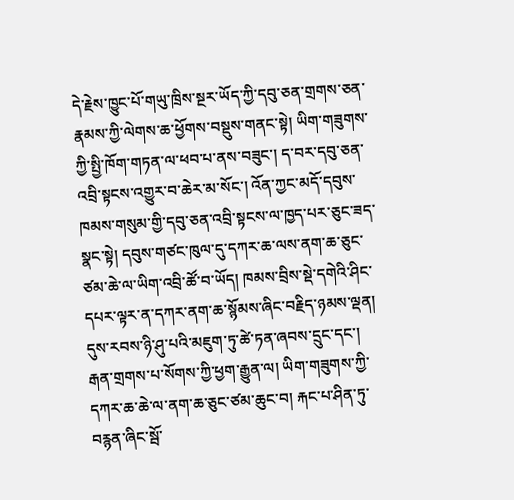དེ་རྗེས་ཁྱུང་པོ་གཡུ་ཁྲིས་སྔར་ཡོད་ཀྱི་དབུ་ཅན་གྲགས་ཅན་རྣམས་ཀྱི་ལེགས་ཆ་ཕྱོགས་བསྡུས་གནང་སྟེ། ཡིག་གཟུགས་ཀྱི་སྤྱི་ཁོག་གཏན་ལ་ཕབ་པ་ནས་བཟུང་། ད་བར་དབུ་ཅན་འབྲི་སྟངས་འགྱུར་བ་ཆེར་མ་སོང་། འོན་ཀྱང་མདོ་དབུས་ཁམས་གསུམ་གྱི་དབུ་ཅན་འབྲི་སྟངས་ལ་ཁྱད་པར་ཅུང་ཟད་སྣང་སྟེ། དབུས་གཙང་ཁུལ་དུ་དཀར་ཆ་ལས་ནག་ཆ་ཅུང་ཙམ་ཆེ་ལ་ཡིག་འབྲི་ཚོ་བ་ཡོད། ཁམས་བྲིས་སྡེ་དགེའི་ཤིང་དཔར་ལྟར་ན་དཀར་ནག་ཆ་སྙོམས་ཞིང་བརྗིད་ཉམས་ལྡན། དུས་རབས་ཉི་ཤུ་པའི་མཇུག་ཏུ་ཚེ་ཏན་ཞབས་དྲུང་དང་། རྒན་གྲགས་པ་སོགས་ཀྱི་ཕྱག་རྒྱུན་ལ། ཡིག་གཟུགས་ཀྱི་དཀར་ཆ་ཆེ་ལ་ནག་ཆ་ཅུང་ཙམ་ཆུང་བ། རྐང་པ་ཤིན་ཏུ་བརྙན་ཞིང་སྦོ་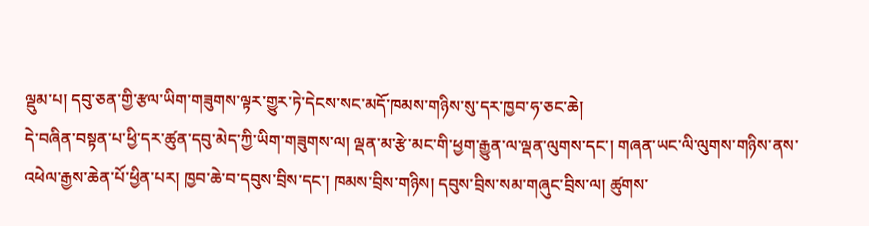ལྡུམ་པ། དབུ་ཅན་གྱི་རྩལ་ཡིག་གཟུགས་ལྟར་གྱུར་ཏེ་དེངས་སང་མདོ་ཁམས་གཉིས་སུ་དར་ཁྱབ་ཧ་ཅང་ཆེ།
དེ་བཞིན་བསྟན་པ་ཕྱི་དར་ཚུན་དབུ་མེད་ཀྱི་ཡིག་གཟུགས་ལ། ལྡན་མ་རྩེ་མང་གི་ཕྱག་རྒྱུན་ལ་ལྡན་ལུགས་དང་། གཞན་ཡང་ལི་ལུགས་གཉིས་ནས་འཕེལ་རྒྱས་ཆེན་པོ་ཕྱིན་པར། ཁྱབ་ཆེ་བ་དབུས་བྲིས་དང་། ཁམས་བྲིས་གཉིས། དབུས་བྲིས་སམ་གཞུང་བྲིས་ལ། ཚུགས་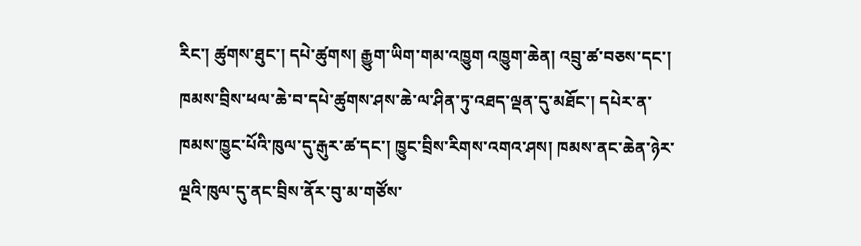རིང་། ཚུགས་ཐུང་། དཔེ་ཚུགས། རྒྱུག་ཡིག་གམ་འཁྱུག འཁྱུག་ཆེན། འབྲུ་ཚ་བཅས་དང་། ཁམས་བྲིས་ཕལ་ཆེ་བ་དཔེ་ཚུགས་ཤས་ཆེ་ལ་ཤིན་ཏུ་འཐད་ལྡན་དུ་མཐོང་། དཔེར་ན་ཁམས་ཁྱུང་པོའི་ཁུལ་དུ་རྒུར་ཚ་དང་། ཁྱུང་བྲིས་རིགས་འགའ་ཤས། ཁམས་ནང་ཆེན་ཉེར་ལྔའི་ཁུལ་དུ་ནང་བྲིས་ནོར་བུ་མ་གཙོས་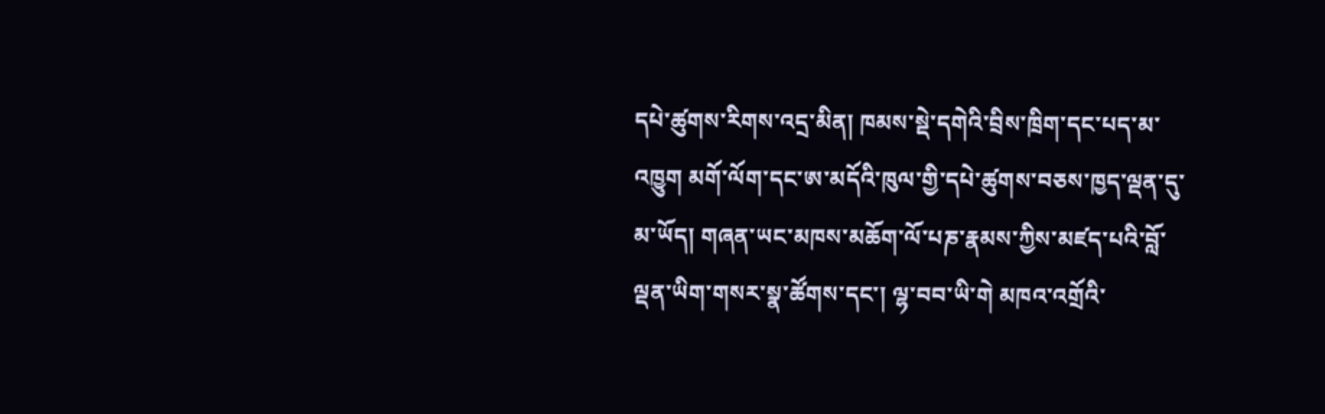དཔེ་ཚུགས་རིགས་འདྲ་མིན། ཁམས་སྡེ་དགེའི་བྲིས་ཁྲིག་དང་པད་མ་འཁྱུག མགོ་ལོག་དང་ཨ་མདོའི་ཁུལ་གྱི་དཔེ་ཚུགས་བཅས་ཁྱད་ལྡན་དུ་མ་ཡོད། གཞན་ཡང་མཁས་མཆོག་ལོ་པཎ་རྣམས་ཀྱིས་མཇ༹ད་པའི་བློ་ལྡན་ཡིག་གསར་སྣ་ཚོགས་དང་། ལྷ་བབ་ཡི་གེ མཁའ་འགྲོའི་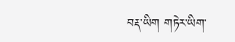བརྡ་ཡིག གཏེར་ཡིག་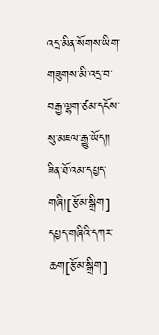འདྲ་མིན་སོགས་ཡིག་གཟུགས་མི་འདྲ་བ་བརྒྱ་ལྷག་ཙམ་དངོས་སུ་མཇལ་རྒྱུ་ཡོད༎
ཟིན་ཐོ་འམ་དཔྱད་གཞི།[རྩོམ་སྒྲིག]
དཔྱད་གཞིའི་དཀར་ཆག[རྩོམ་སྒྲིག]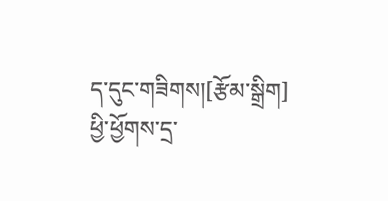ད་དུང་གཟིགས།[རྩོམ་སྒྲིག]
ཕྱི་ཕྱོགས་དྲ་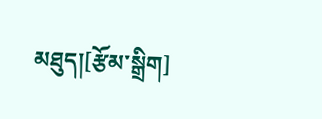མཐུད།[རྩོམ་སྒྲིག]